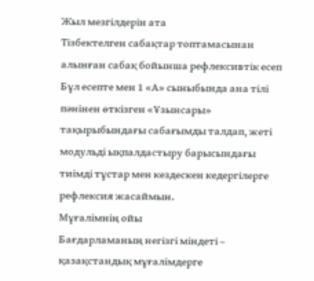Жыл мезгілдерін ата
Тізбектелген сабақтар топтамасынан алынған сабақ бойынша рефлексивтік есеп
Бұл есепте мен 1 «А» сыныбында ана тілі пәнінен өткізген «Ұзынсары» тақырыбындағы сабағымды талдап, жеті модульді ықпалдастыру барысындағы тиімді тұстар мен кездескен кедергілерге рефлексия жасаймын.
Мұғалімнің ойы
Бағдарламаның негізгі міндеті – қазақстандық мұғалімдерге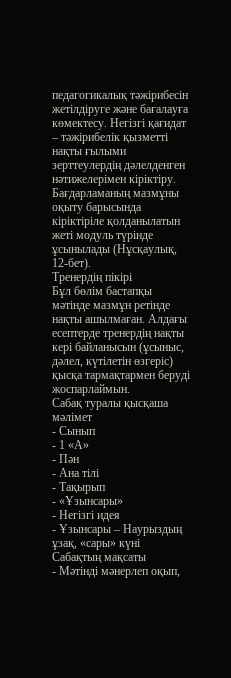педагогикалық тәжірибесін жетілдіруге және бағалауға көмектесу. Негізгі қағидат – тәжірибелік қызметті нақты ғылыми зерттеулердің дәлелденген нәтижелерімен кіріктіру. Бағдарламаның мазмұны оқыту барысында кіріктіріле қолданылатын жеті модуль түрінде ұсынылады (Нұсқаулық, 12-бет).
Тренердің пікірі
Бұл бөлім бастапқы мәтінде мазмұн ретінде нақты ашылмаған. Алдағы есептерде тренердің нақты кері байланысын (ұсыныс, дәлел, күтілетін өзгеріс) қысқа тармақтармен беруді жоспарлаймын.
Сабақ туралы қысқаша мәлімет
- Сынып
- 1 «А»
- Пән
- Ана тілі
- Тақырып
- «Ұзынсары»
- Негізгі идея
- Ұзынсары – Наурыздың ұзақ, «сары» күні
Сабақтың мақсаты
- Мәтінді мәнерлеп оқып,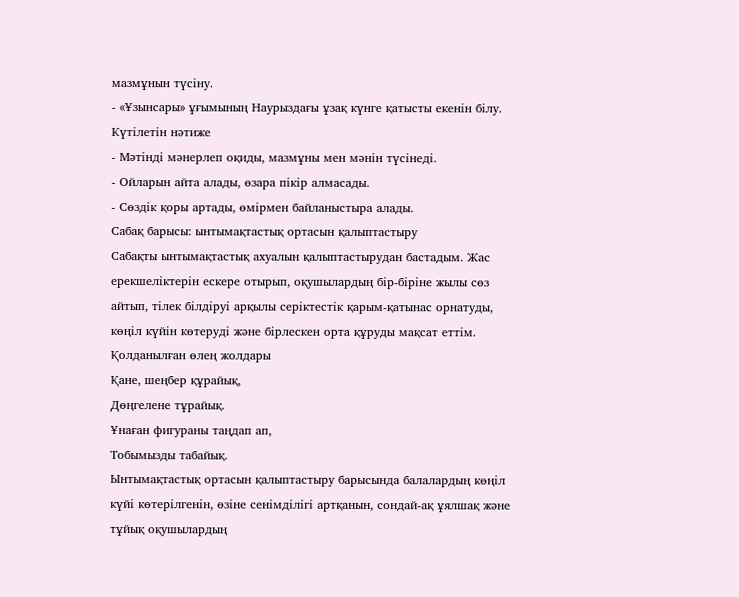мазмұнын түсіну.
- «Ұзынсары» ұғымының Наурыздағы ұзақ күнге қатысты екенін білу.
Күтілетін нәтиже
- Мәтінді мәнерлеп оқиды, мазмұны мен мәнін түсінеді.
- Ойларын айта алады, өзара пікір алмасады.
- Сөздік қоры артады, өмірмен байланыстыра алады.
Сабақ барысы: ынтымақтастық ортасын қалыптастыру
Сабақты ынтымақтастық ахуалын қалыптастырудан бастадым. Жас ерекшеліктерін ескере отырып, оқушылардың бір-біріне жылы сөз айтып, тілек білдіруі арқылы серіктестік қарым-қатынас орнатуды, көңіл күйін көтеруді және бірлескен орта құруды мақсат еттім.
Қолданылған өлең жолдары
Қане, шеңбер құрайық,
Дөңгелене тұрайық.
Ұнаған фигураны таңдап ап,
Тобымызды табайық.
Ынтымақтастық ортасын қалыптастыру барысында балалардың көңіл күйі көтерілгенін, өзіне сенімділігі артқанын, сондай-ақ ұялшақ және тұйық оқушылардың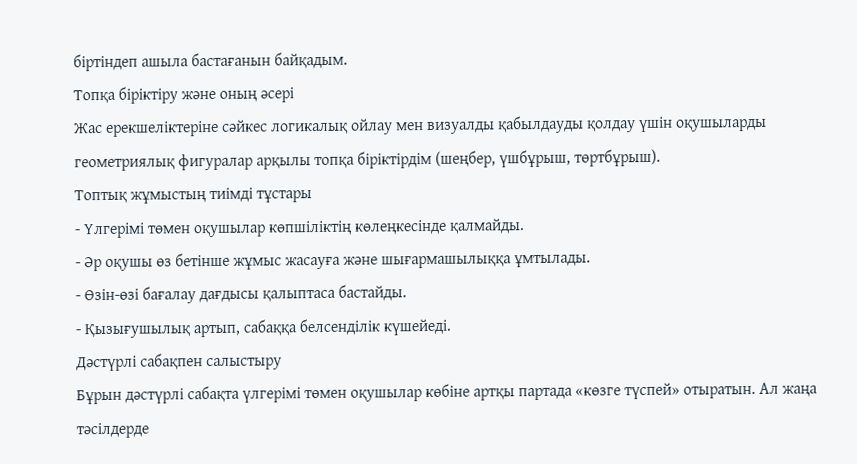біртіндеп ашыла бастағанын байқадым.
Топқа біріктіру және оның әсері
Жас ерекшеліктеріне сәйкес логикалық ойлау мен визуалды қабылдауды қолдау үшін оқушыларды геометриялық фигуралар арқылы топқа біріктірдім (шеңбер, үшбұрыш, төртбұрыш).
Топтық жұмыстың тиімді тұстары
- Үлгерімі төмен оқушылар көпшіліктің көлеңкесінде қалмайды.
- Әр оқушы өз бетінше жұмыс жасауға және шығармашылыққа ұмтылады.
- Өзін-өзі бағалау дағдысы қалыптаса бастайды.
- Қызығушылық артып, сабаққа белсенділік күшейеді.
Дәстүрлі сабақпен салыстыру
Бұрын дәстүрлі сабақта үлгерімі төмен оқушылар көбіне артқы партада «көзге түспей» отыратын. Ал жаңа тәсілдерде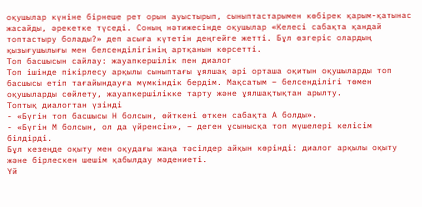оқушылар күніне бірнеше рет орын ауыстырып, сыныптастарымен көбірек қарым-қатынас жасайды, әрекетке түседі. Соның нәтижесінде оқушылар «Келесі сабақта қандай топтастыру болады?» деп асыға күтетін деңгейге жетті. Бұл өзгеріс олардың қызығушылығы мен белсенділігінің артқанын көрсетті.
Топ басшысын сайлау: жауапкершілік пен диалог
Топ ішінде пікірлесу арқылы сыныптағы ұялшақ әрі орташа оқитын оқушыларды топ басшысы етіп тағайындауға мүмкіндік бердім. Мақсатым – белсенділігі төмен оқушыларды сөйлету, жауапкершілікке тарту және ұялшақтықтан арылту.
Топтық диалогтан үзінді
- «Бүгін топ басшысы Н болсын, өйткені өткен сабақта А болды».
- «Бүгін М болсын, ол да үйренсін», – деген ұсынысқа топ мүшелері келісім білдірді.
Бұл кезеңде оқыту мен оқудағы жаңа тәсілдер айқын көрінді: диалог арқылы оқыту және бірлескен шешім қабылдау мәдениеті.
Үй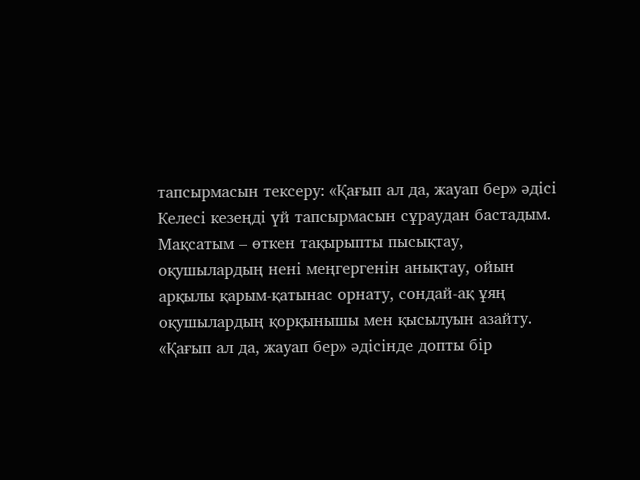тапсырмасын тексеру: «Қағып ал да, жауап бер» әдісі
Келесі кезеңді үй тапсырмасын сұраудан бастадым. Мақсатым – өткен тақырыпты пысықтау, оқушылардың нені меңгергенін анықтау, ойын арқылы қарым-қатынас орнату, сондай-ақ ұяң оқушылардың қорқынышы мен қысылуын азайту.
«Қағып ал да, жауап бер» әдісінде допты бір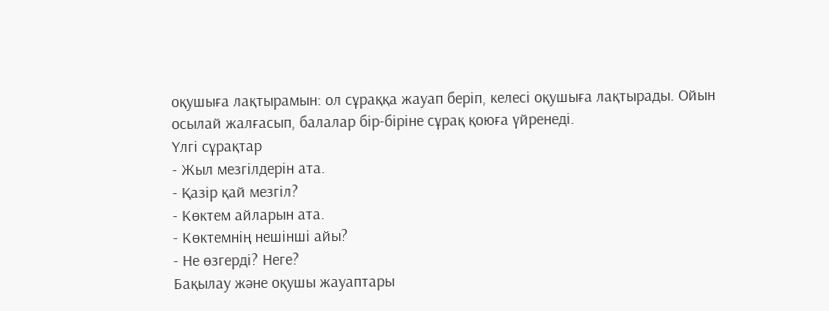оқушыға лақтырамын: ол сұраққа жауап беріп, келесі оқушыға лақтырады. Ойын осылай жалғасып, балалар бір-біріне сұрақ қоюға үйренеді.
Үлгі сұрақтар
- Жыл мезгілдерін ата.
- Қазір қай мезгіл?
- Көктем айларын ата.
- Көктемнің нешінші айы?
- Не өзгерді? Неге?
Бақылау және оқушы жауаптары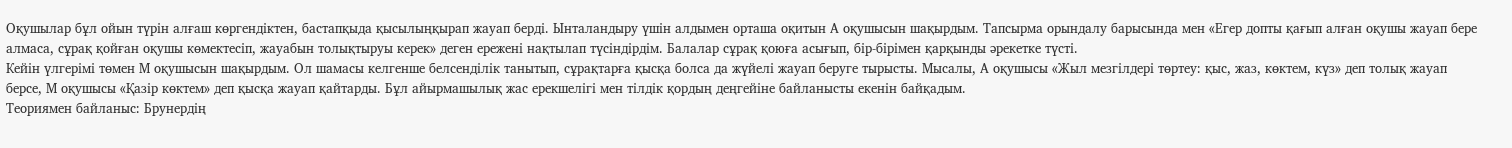Оқушылар бұл ойын түрін алғаш көргендіктен, бастапқыда қысылыңқырап жауап берді. Ынталандыру үшін алдымен орташа оқитын А оқушысын шақырдым. Тапсырма орындалу барысында мен «Егер допты қағып алған оқушы жауап бере алмаса, сұрақ қойған оқушы көмектесіп, жауабын толықтыруы керек» деген ережені нақтылап түсіндірдім. Балалар сұрақ қоюға асығып, бір-бірімен қарқынды әрекетке түсті.
Кейін үлгерімі төмен М оқушысын шақырдым. Ол шамасы келгенше белсенділік танытып, сұрақтарға қысқа болса да жүйелі жауап беруге тырысты. Мысалы, А оқушысы «Жыл мезгілдері төртеу: қыс, жаз, көктем, күз» деп толық жауап берсе, М оқушысы «Қазір көктем» деп қысқа жауап қайтарды. Бұл айырмашылық жас ерекшелігі мен тілдік қордың деңгейіне байланысты екенін байқадым.
Теориямен байланыс: Брунердің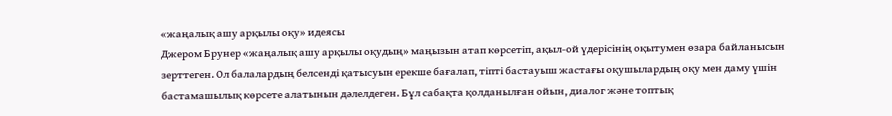«жаңалық ашу арқылы оқу» идеясы
Джером Брунер «жаңалық ашу арқылы оқудың» маңызын атап көрсетіп, ақыл-ой үдерісінің оқытумен өзара байланысын зерттеген. Ол балалардың белсенді қатысуын ерекше бағалап, тіпті бастауыш жастағы оқушылардың оқу мен даму үшін бастамашылық көрсете алатынын дәлелдеген. Бұл сабақта қолданылған ойын, диалог және топтық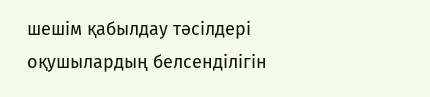шешім қабылдау тәсілдері оқушылардың белсенділігін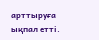арттыруға ықпал етті.